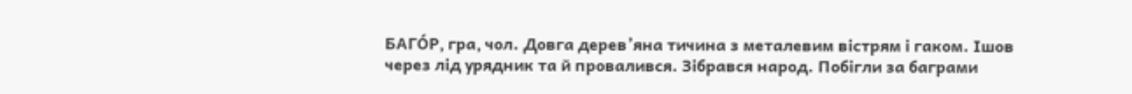БАГО́Р, гра, чол. Довга дерев’яна тичина з металевим вістрям і гаком. Ішов через лід урядник та й провалився. Зібрався народ. Побігли за баграми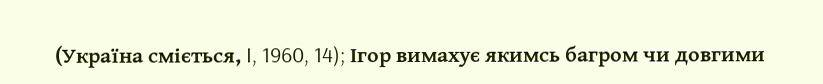(Україна сміється, I, 1960, 14); Ігор вимахує якимсь багром чи довгими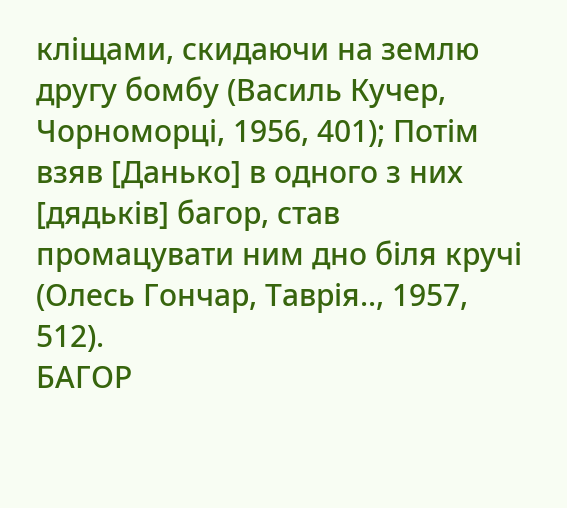кліщами, скидаючи на землю другу бомбу (Василь Кучер, Чорноморці, 1956, 401); Потім взяв [Данько] в одного з них [дядьків] багор, став промацувати ним дно біля кручі (Олесь Гончар, Таврія.., 1957, 512).
БАГОР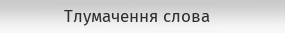Тлумачення слова